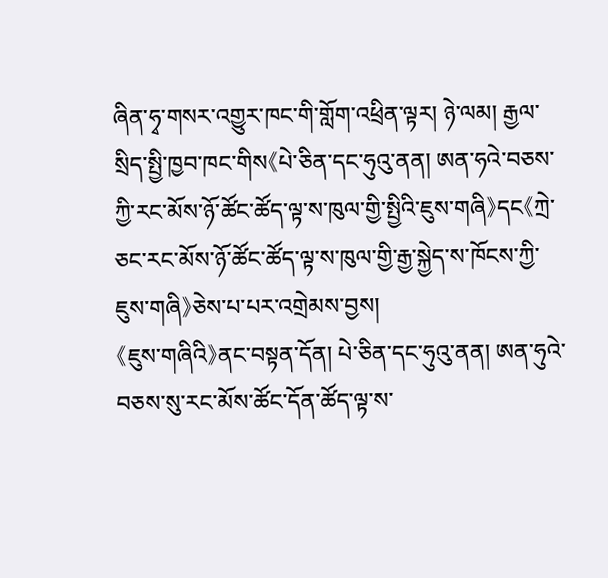ཞིན་ཧྭ་གསར་འགྱུར་ཁང་གི་གློག་འཕྲིན་ལྟར། ཉེ་ལམ། རྒྱལ་སྲིད་སྤྱི་ཁྱབ་ཁང་གིས《པེ་ཅིན་དང་ཧུའུ་ནན། ཨན་ཧའེ་བཅས་ཀྱི་རང་མོས་ཉོ་ཚོང་ཚོད་ལྟ་ས་ཁུལ་གྱི་སྤྱིའི་ཇུས་གཞི》དང《ཀྲེ་ཅང་རང་མོས་ཉོ་ཚོང་ཚོད་ལྟ་ས་ཁུལ་གྱི་རྒྱ་སྐྱེད་ས་ཁོངས་ཀྱི་ཇུས་གཞི》ཅེས་པ་པར་འགྲེམས་བྱས།
《ཇུས་གཞིའི》ནང་བསྟན་དོན། པེ་ཅིན་དང་ཧུའུ་ནན། ཨན་ཧུའེ་བཅས་སུ་རང་མོས་ཚོང་དོན་ཚོད་ལྟ་ས་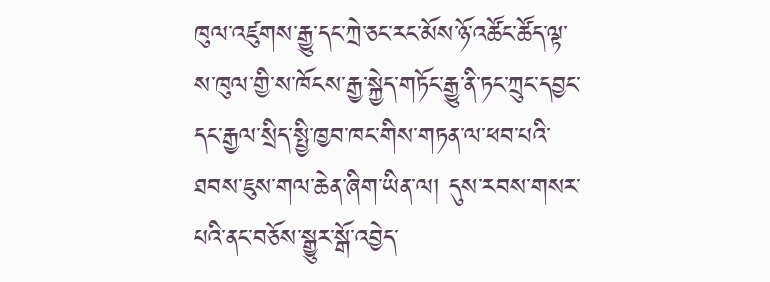ཁུལ་འཛུགས་རྒྱུ་དང་ཀྲེ་ཅང་རང་མོས་ཉོ་འཚོང་ཚོད་ལྟ་ས་ཁུལ་གྱི་ས་ཁོངས་རྒྱ་སྐྱེད་གཏོང་རྒྱུ་ནི་ཏང་ཀྲུང་དབྱང་དང་རྒྱལ་སྲིད་སྤྱི་ཁྱབ་ཁང་གིས་གཏན་ལ་ཕབ་པའི་ཐབས་ཇུས་གལ་ཆེན་ཞིག་ཡིན་ལ། དུས་རབས་གསར་པའི་ནང་བཅོས་སྒྱུར་སྒོ་འབྱེད་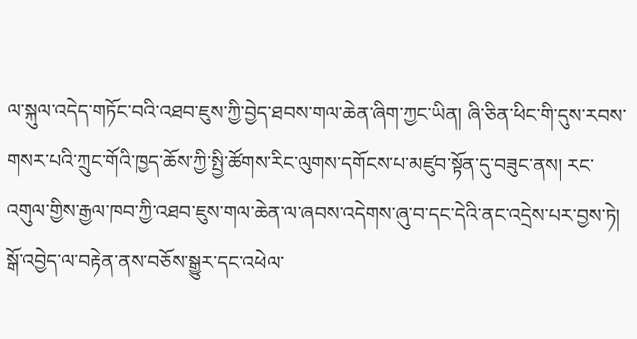ལ་སྐུལ་འདེད་གཏོང་བའི་འཐབ་ཇུས་ཀྱི་བྱེད་ཐབས་གལ་ཆེན་ཞིག་ཀྱང་ཡིན། ཞི་ཅིན་ཕིང་གི་དུས་རབས་གསར་པའི་ཀྲུང་གོའི་ཁྱད་ཆོས་ཀྱི་སྤྱི་ཚོགས་རིང་ལུགས་དགོངས་པ་མཛུབ་སྟོན་དུ་བཟུང་ནས། རང་འགུལ་གྱིས་རྒྱལ་ཁབ་ཀྱི་འཐབ་ཇུས་གལ་ཆེན་ལ་ཞབས་འདེགས་ཞུ་བ་དང་དེའི་ནང་འདྲེས་པར་བྱས་ཏེ། སྒོ་འབྱེད་ལ་བརྟེན་ནས་བཅོས་སྒྱུར་དང་འཕེལ་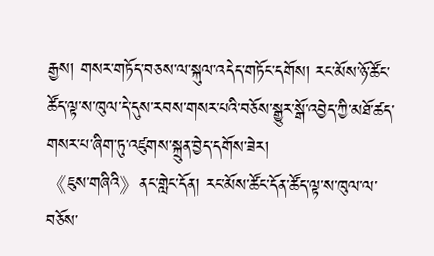རྒྱས། གསར་གཏོད་བཅས་ལ་སྐུལ་འདེད་གཏོང་དགོས། རང་མོས་ཉོ་ཚོང་ཚོད་ལྟ་ས་ཁུལ་དེ་དུས་རབས་གསར་པའི་བཅོས་སྒྱུར་སྒོ་འབྱེད་ཀྱི་མཐོ་ཚད་གསར་པ་ཞིག་ཏུ་འཛུགས་སྐྲུན་བྱེད་དགོས་ཟེར།
《ཇུས་གཞིའི》ནང་གླེང་དོན། རང་མོས་ཚོང་དོན་ཚོད་ལྟ་ས་ཁུལ་ལ་བཅོས་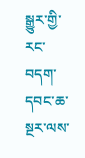སྒྱུར་གྱི་རང་བདག་དབང་ཆ་སྔར་ལས་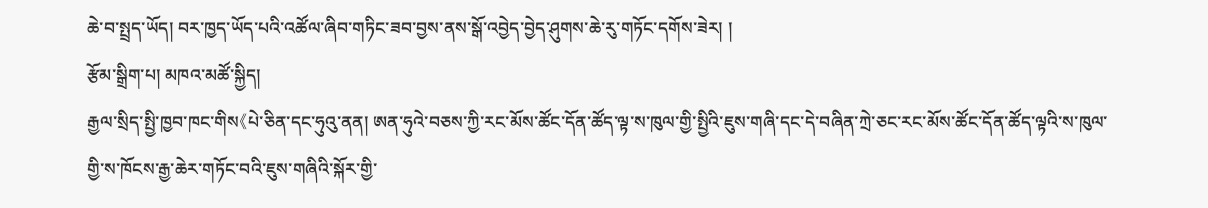ཆེ་བ་སྤྲད་ཡོད། བར་ཁྱད་ཡོད་པའི་འཚོལ་ཞིབ་གཏིང་ཟབ་བྱས་ནས་སྒོ་འབྱེད་བྱེད་ཤུགས་ཆེ་རུ་གཏོང་དགོས་ཟེར། །
རྩོམ་སྒྲིག་པ། མཁའ་མཚོ་སྐྱིད།
རྒྱལ་སྲིད་སྤྱི་ཁྱབ་ཁང་གིས《པེ་ཅིན་དང་ཧུའུ་ནན། ཨན་ཧུའེ་བཅས་ཀྱི་རང་མོས་ཚོང་དོན་ཚོད་ལྟ་ས་ཁུལ་གྱི་སྤྱིའི་ཇུས་གཞི་དང་དེ་བཞིན་ཀྲེ་ཅང་རང་མོས་ཚོང་དོན་ཚོད་ལྟའི་ས་ཁུལ་གྱི་ས་ཁོངས་རྒྱ་ཆེར་གཏོང་བའི་ཇུས་གཞིའི་སྐོར་གྱི་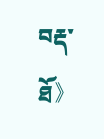བརྡ་ཐོ》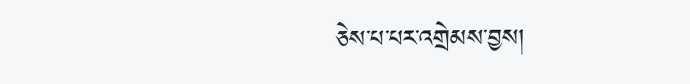ཅེས་པ་པར་འགྲེམས་བྱས།